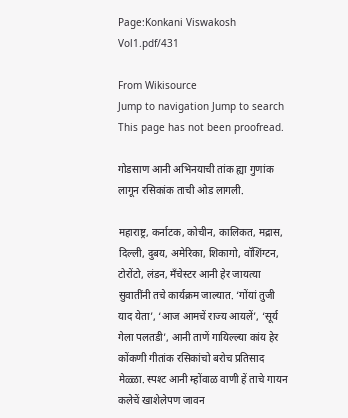Page:Konkani Viswakosh Vol1.pdf/431

From Wikisource
Jump to navigation Jump to search
This page has not been proofread.

गोडसाण आनी अभिनयाची तांक ह्या गुणांक लागून रसिकांक ताची ओड लागली.

महाराष्ट्र, कर्नाटक, कोचीन, कालिकत, मद्रास, दिल्ली, दुबय, अमेरिका, शिकागो, वॉशिंग्टन, टोरोंटो, लंडन, मँचेस्टर आनी हेर जायत्या सुवातींनी तचे कार्यक्रम जाल्यात. ‘गोंयां तुजी याद येता’, ‘आज आमचें राज्य आयलें’, ‘सूर्य गेला पलतडी’, आनी ताणें गायिल्ल्या कांय हेर कोंकणी गीतांक रसिकांचो बरोच प्रतिसाद मेळ्ळा. स्पश्ट आनी म्होंवाळ वाणी हें ताचे गायन कलेचें खाशेलेपण जावन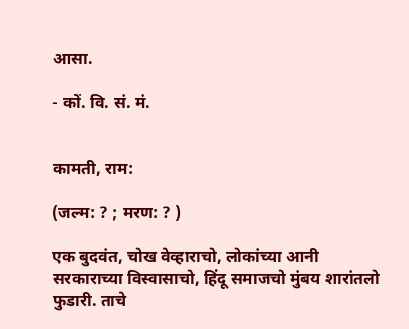आसा.

- कों. वि. सं. मं.


कामती, राम:

(जल्म: ? ; मरण: ? )

एक बुदवंत, चोख वेव्हाराचो, लोकांच्या आनी सरकाराच्या विस्वासाचो, हिंदू समाजचो मुंबय शारांतलो फुडारी. ताचे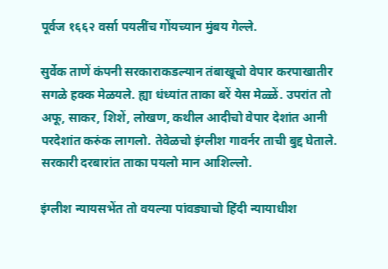पूर्वज १६६२ वर्सा पयलींच गोंयच्यान मुंबय गेल्ले.

सुर्वेक ताणें कंपनी सरकाराकडल्यान तंबाखूचो वेपार करपाखातीर सगळे हक्क मेळयले. ह्या धंध्यांत ताका बरें येस मेळ्ळें. उपरांत तो अफू, साकर, शिशें, लोखण, कथील आदीचो वेपार देशांत आनी परदेशांत करुंक लागलो. तेवेळचो इंग्लीश गावर्नर ताची बुद्द घेताले. सरकारी दरबारांत ताका पयलो मान आशिल्लो.

इंग्लीश न्यायसभेंत तो वयल्या पांवड्याचो हिंदी न्यायाधीश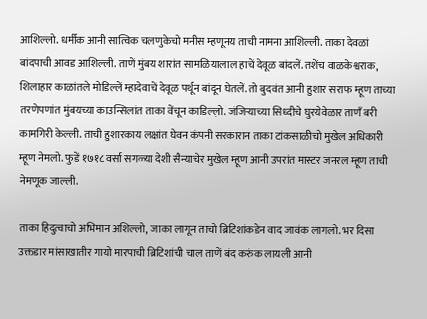आशिल्लो. धर्मीक आनी सात्विक चलणुकेचो मनीस म्हणूनय ताची नामना आशिल्ली. ताका देवळां बांदपाची आवड आशिल्ली. ताणें मुंबय शारांत सामळियालाल हाचें देवूळ बांदलें. तशेंच वाळकेश्वराक, शिलाहार काळांतले मोडिल्लें म्हादेवाचें देवूळ पर्थून बांदून घेतलें. तो बुदवंत आनी हुशार सराफ म्हूण ताच्या तरणेपणांत मुंबयच्या काउन्सिलांत ताका वेंचून काडिल्ल़ो. जंजिऱ्याच्या सिध्दीचे घुरयेवेळार ताणॅं बरी कामगिरी केल्ली. ताची हुशारकाय लक्षांत घेवन कंपनी सरकारान ताका टांकसाळीचो मुखेल अधिकारी म्हूण नेमलो. फुडें १७१८ वर्सा सगळ्या देशी सैन्याचेर मुखेल म्हूण आनी उपरांत मास्टर जनरल म्हूण ताची नेमणूक जाल्ली.

ताका हिदुत्वाचो अभिमान अशिल्लो, जाका लागून ताचो ब्रिटिशांकडेन वाद जावंक लागलो. भर दिसा उक्तडार मांसाखातीर गायो मारपाची ब्रिटिशांची चाल ताणें बंद करुंक लायली आनी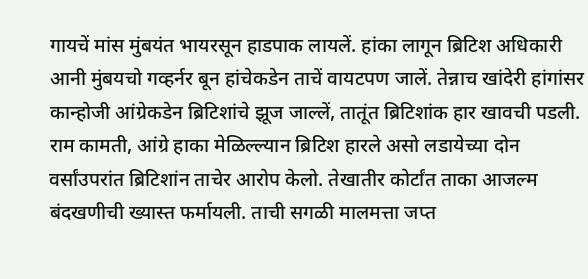गायचें मांस मुंबयंत भायरसून हाडपाक लायलें. हांका लागून ब्रिटिश अधिकारी आनी मुंबयचो गव्हर्नर बून हांचेकडेन ताचें वायटपण जालें. तेन्नाच खांदेरी हांगांसर कान्होजी आंग्रेकडेन ब्रिटिशांचे झूज जाल्लें, तातूंत ब्रिटिशांक हार खावची पडली. राम कामती, आंग्रे हाका मेळिल्ल्यान ब्रिटिश हारले असो लडायेच्या दोन वर्सांउपरांत ब्रिटिशांन ताचेर आरोप केलो. तेखातीर कोर्टांत ताका आजल्म बंदखणीची ख्यास्त फर्मायली. ताची सगळी मालमत्ता जप्त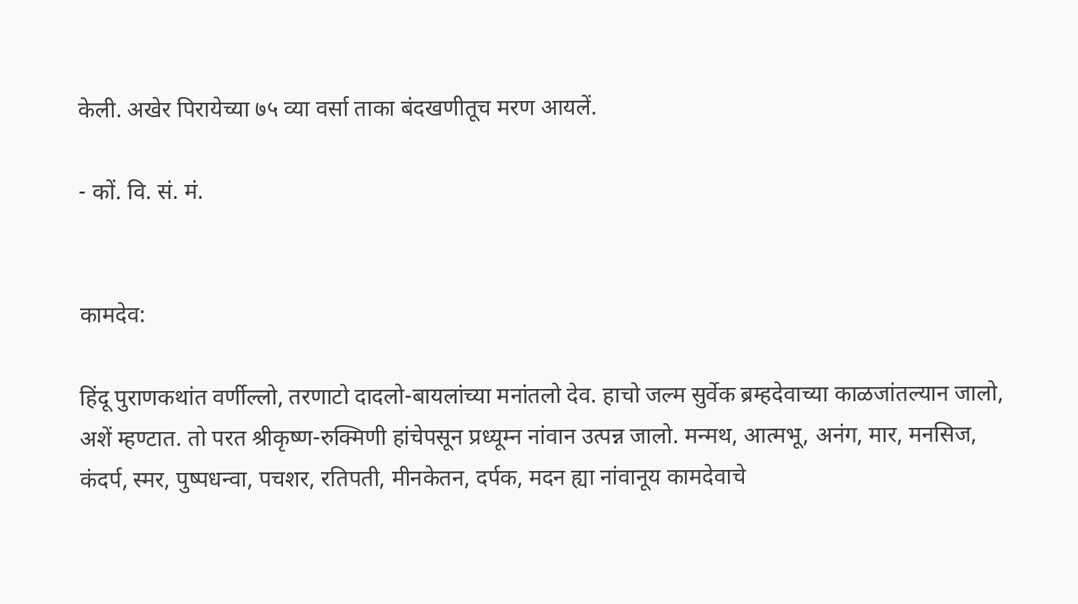केली. अखेर पिरायेच्या ७५ व्या वर्सा ताका बंदखणीतूच मरण आयलें.

- कों. वि. सं. मं.


कामदेव:

हिंदू पुराणकथांत वर्णील्लो, तरणाटो दादलो-बायलांच्या मनांतलो देव. हाचो जल्म सुर्वेक ब्रम्हदेवाच्या काळजांतल्यान जालो, अशें म्हण्टात. तो परत श्रीकृष्ण-रुक्मिणी हांचेपसून प्रध्यूम्न नांवान उत्पन्न जालो. मन्मथ, आत्मभू, अनंग, मार, मनसिज, कंदर्प, स्मर, पुष्पधन्वा, पचशर, रतिपती, मीनकेतन, दर्पक, मदन ह्या नांवानूय कामदेवाचे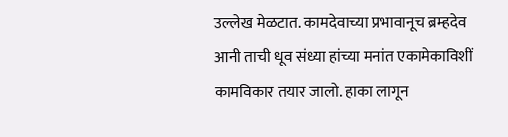उल्लेख मेळटात. कामदेवाच्या प्रभावानूच ब्रम्हदेव आनी ताची धूव संध्या हांच्या मनांत एकामेकाविशीं कामविकार तयार जालो. हाका लागून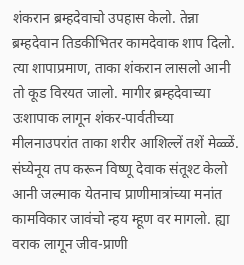शंकरान ब्रम्हदेवाचो उपहास केलो. तेन्ना ब्रम्हदेवान तिडकीभितर कामदेवाक शाप दिलो. त्या शापाप्रमाण, ताका शंकरान लासलो आनी तो कूड विरयत जालो. मागीर ब्रम्हदेवाच्या उःशापाक लागून शंकर-पार्वतीच्या मीलनाउपरांत ताका शरीर आशिल्लें तशें मेळ्ळें. संघ्येनूय तप करून विष्णू देवाक संतूश्ट केलो आनी जल्माक येतनाच प्राणीमात्रांच्या मनांत कामविकार जावंचो न्हय म्हूण वर मागलो. ह्या वराक लागून जीव-प्राणी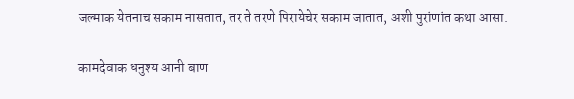जल्माक येतनाच सकाम नासतात, तर ते तरणे पिरायेचेर सकाम जातात, अशी पुरांणांत कथा आसा.

कामदेवाक धनुश्य आनी बाण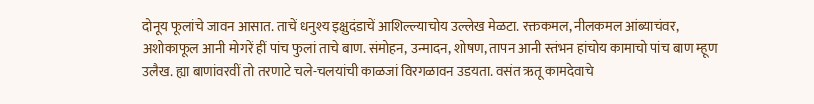दोनूय फूलांचे जावन आसात. ताचें धनुश्य इक्षुदंडाचें आशिल्ल्याचोय उल्लेख मेळटा. रक्तकमल, नीलकमल आंब्याचंवर, अशोकाफूल आनी मोगरें हीं पांच फुलां ताचे बाण. संमोहन, उन्मादन, शोषण, तापन आनी स्तंभन हांचोय कामाचो पांच बाण म्हूण उलैख. ह्या बाणांवरवीं तो तरणाटे चले-चलयांची काळजां विरगळावन उडयता. वसंत ऋतू कामदेवाचे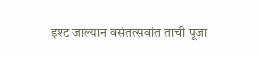इश्ट जाल्यान वसंतत्सवांत ताची पूजा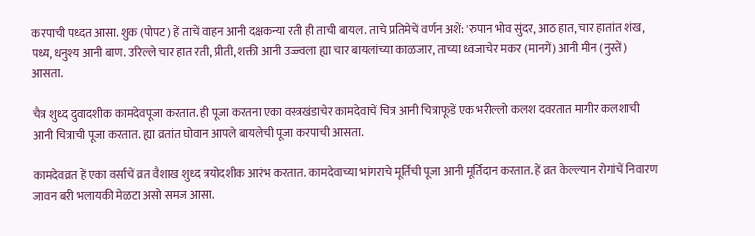करपाची पध्दत आसा. शुक (पोपट) हें ताचें वाहन आनी दक्षकन्या रती ही ताची बायल. ताचे प्रतिमेचें वर्णन अशें: 'रुपान भोव सुंदर, आठ हात, चार हातांत शंख, पध्य, धनुश्य आनी बाण. उरिल्ले चार हात रती, प्रीती, शक्ती आनी उज्ज्वला ह्या चार बायलांच्या काळजार, ताच्या ध्वजाचेर मकर (मानगें) आनी मीन (नुस्तें) आसता.

चैत्र शुध्द दुवादशीक कामदेवपूजा करतात. ही पूजा करतना एका वस्त्रखंडाचेर कामदेवाचें चित्र आनी चित्राफूडें एक भरील्लो कलश दवरतात मागीर कलशाची आनी चित्राची पूजा करतात. ह्या व्रतांत घोवान आपले बायलेची पूजा करपाची आसता.

कामदेवव्रत हें एका वर्साचें व्रत वैशाख शुध्द त्रयोदशीक आरंभ करतात. कामदेवाच्या भांगराचे मूर्तिची पूजा आनी मूर्तिदान करतात. हें व्रत केल्ल्यान रोगांचें निवारण जावन बरी भलायकी मेळटा असो समज आसा.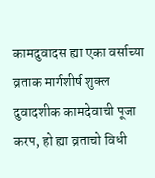कामदुवादस ह्या एका वर्साच्या व्रताक मार्गशीर्ष शुक्ल दुवादशीक कामदेवाची पूजा करप, हो ह्या व्रताचो विधी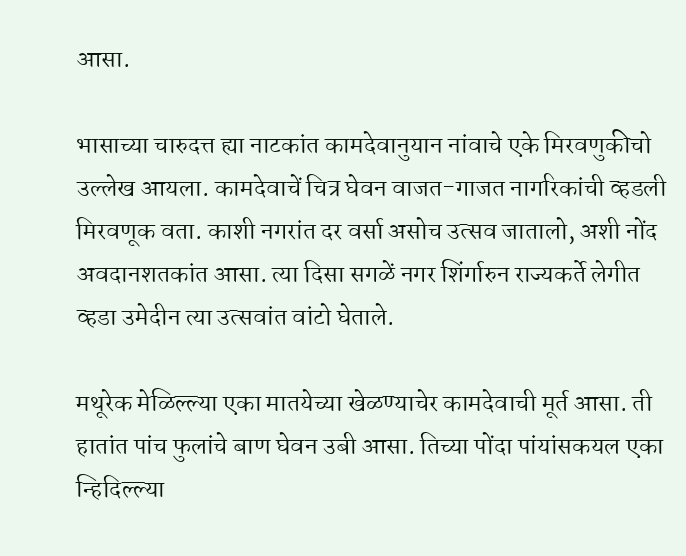आसा.

भासाच्या चारुदत्त ह्या नाटकांत कामदेवानुयान नांवाचे एके मिरवणुकीचो उल्लेख आयला. कामदेवाचें चित्र घेवन वाजत-गाजत नागरिकांची व्हडली मिरवणूक वता. काशी नगरांत दर वर्सा असोच उत्सव जातालो, अशी नोंद अवदानशतकांत आसा. त्या दिसा सगळें नगर शिंर्गारुन राज्यकर्ते लेगीत व्हडा उमेदीन त्या उत्सवांत वांटो घेताले.

मथूरेक मेळिल्ल्या एका मातयेच्या खेळण्याचेर कामदेवाची मूर्त आसा. ती हातांत पांच फुलांचे बाण घेवन उबी आसा. तिच्या पोंदा पांयांसकयल एका न्हिदिल्ल्या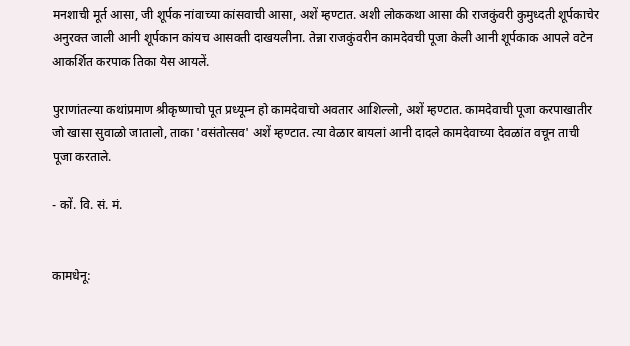मनशाची मूर्त आसा, जी शूर्पक नांवाच्या कांसवाची आसा, अशें म्हण्टात. अशी लोककथा आसा की राजकुंवरी कुमुध्दती शूर्पकाचेर अनुरक्त जाली आनी शूर्पकान कांयच आसक्ती दाखयलीना. तेन्ना राजकुंवरीन कामदेवची पूजा केली आनी शूर्पकाक आपले वटेन आकर्शित करपाक तिका येस आयलें.

पुराणांतल्या कथांप्रमाण श्रीकृष्णाचो पूत प्रध्यूम्न हो कामदेवाचो अवतार आशिल्लो, अशें म्हण्टात. कामदेवाची पूजा करपाखातीर जो खासा सुवाळो जातालो, ताका 'वसंतोत्सव' अशें म्हण्टात. त्या वेळार बायलां आनी दादले कामदेवाच्या देवळांत वचून ताची पूजा करताले.

- कों. वि. सं. मं.


कामधेनू: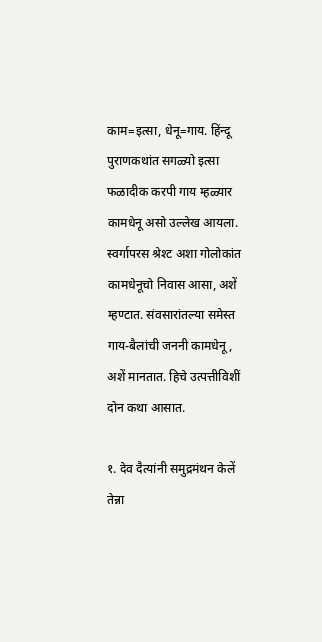काम=इत्सा, धेनू=गाय. हिंन्दू पुराणकथांत सगळ्यो इत्सा फळादीक करपी गाय म्हळ्यार कामधेनू असो उल्लेख आयला. स्वर्गापरस श्रेश्ट अशा गोलोकांत कामधेनूचो निवास आसा, अशें म्हण्टात. संवसारांतल्या समेस्त गाय-बैलांची जननी कामधेनू, अशें मानतात. हिचे उत्पत्तीविशीं दोन कथा आसात.

१. देव दैत्यांनी समुद्रमंथन केलें तेन्ना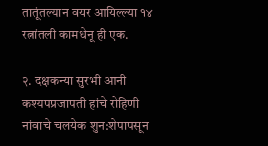तातूंतल्यान वयर आयिल्ल्या १४ रत्नांतली कामधेनू ही एक.

२. दक्षकन्या सुरभी आनी कश्यपप्रजापती हांचे रोहिणी नांवाचे चलयेक शुन:शेपापसून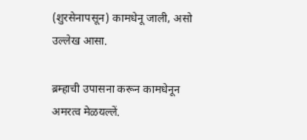(शुरसेनापसून) कामधेनू जाली, असो उल्लेख आसा.

ब्रम्हाची उपासना करून कामधेनून अमरत्व मेळयल्लें.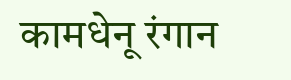कामधेनू रंगान